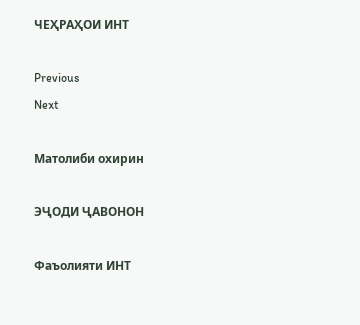ЧЕҲРАҲОИ ИНТ

Previous
Next

Матолиби охирин

ЭҶОДИ ҶАВОНОН

Фаъолияти ИНТ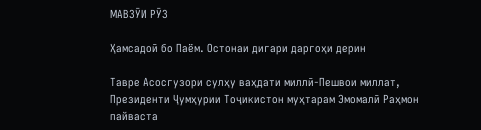МАВЗӮИ РӮЗ

Ҳамсадоӣ бо Паём. Остонаи дигари даргоҳи дерин

Тавре Асосгузори сулҳу ваҳдати миллӣ-Пешвои миллат, Президенти Ҷумҳурии Тоҷикистон муҳтарам Эмомалӣ Раҳмон пайваста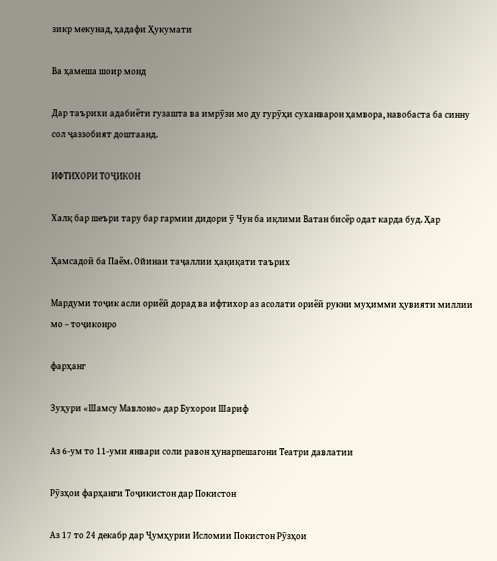зикр мекунад, ҳадафи Ҳукумати

Ва ҳамеша шоир монд

Дар таърихи адабиёти гузашта ва имрӯзи мо ду гурӯҳи суханварон ҳамвора, навобаста ба синну сол ҷаззобият доштаанд.

ИФТИХОРИ ТОҶИКОН

Халқ бар шеъри тару бар гармии дидори ӯ Чун ба иқлими Ватан бисёр одат карда буд. Ҳар

Ҳамсадоӣ ба Паём. Ойинаи таҷаллии ҳақиқати таърих

Мардуми тоҷик асли ориёӣ дорад ва ифтихор аз асолати ориёӣ рукни муҳимми ҳувияти миллии мо – тоҷиконро

фарҳанг

Зуҳури «Шамсу Мавлоно» дар Бухорои Шариф

Аз 6-ум то 11-уми январи соли равон ҳунарпешагони Театри давлатии

Рӯзҳои фарҳанги Тоҷикистон дар Покистон

Аз 17 то 24 декабр дар Ҷумҳурии Исломии Покистон Рӯзҳои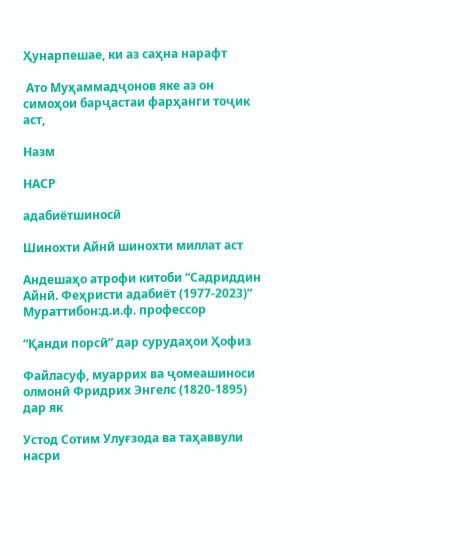Ҳунарпешае, ки аз саҳна нарафт

 Ато Муҳаммадҷонов яке аз он симоҳои барҷастаи фарҳанги тоҷик аст,

Назм

НАСР

адабиётшиносӣ

Шинохти Айнӣ шинохти миллат аст

Андешаҳо атрофи китоби “Садриддин Айнӣ. Феҳристи адабиёт (1977-2023)” Мураттибон:д.и.ф. профессор

“Қанди порсӣ” дар сурудаҳои Ҳофиз

Файласуф, муаррих ва ҷомеашиноси олмонӣ Фридрих Энгелс (1820-1895) дар як

Устод Сотим Улуғзода ва таҳаввули насри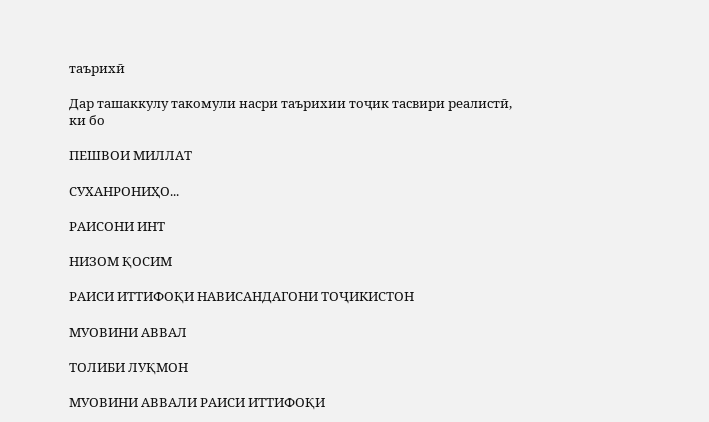таърихӣ

Дар ташаккулу такомули насри таърихии тоҷик тасвири реалистӣ, ки бо

ПЕШВОИ МИЛЛАТ

СУХАНРОНИҲО...

РАИСОНИ ИНТ

НИЗОМ ҚОСИМ

РАИСИ ИТТИФОҚИ НАВИСАНДАГОНИ ТОҶИКИСТОН

МУОВИНИ АВВАЛ

ТОЛИБИ ЛУҚМОН

МУОВИНИ АВВАЛИ РАИСИ ИТТИФОҚИ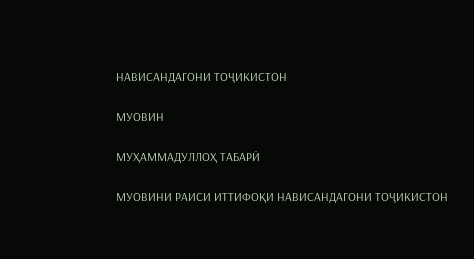НАВИСАНДАГОНИ ТОҶИКИСТОН

МУОВИН

МУҲАММАДУЛЛОҲ ТАБАРӢ

МУОВИНИ РАИСИ ИТТИФОҚИ НАВИСАНДАГОНИ ТОҶИКИСТОН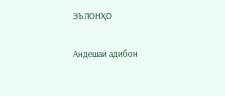ЭЪЛОНҲО

Андешаи адибон